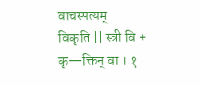वाचस्पत्यम्
विकृति || स्त्री वि + कृ—क्तिन् वा । १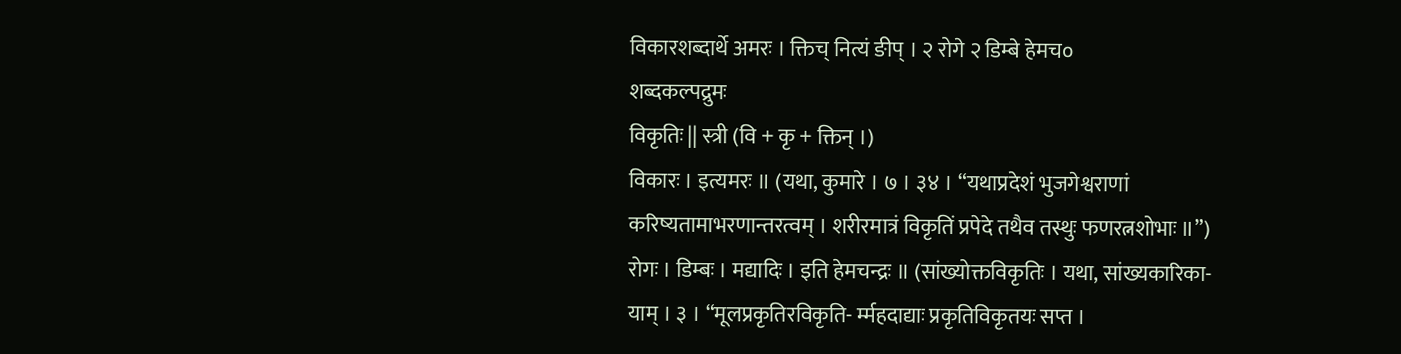विकारशब्दार्थे अमरः । क्तिच् नित्यं ङीप् । २ रोगे २ डिम्बे हेमच०
शब्दकल्पद्रुमः
विकृतिः || स्त्री (वि + कृ + क्तिन् ।)
विकारः । इत्यमरः ॥ (यथा, कुमारे । ७ । ३४ । “यथाप्रदेशं भुजगेश्वराणां करिष्यतामाभरणान्तरत्वम् । शरीरमात्रं विकृतिं प्रपेदे तथैव तस्थुः फणरत्नशोभाः ॥”)
रोगः । डिम्बः । मद्यादिः । इति हेमचन्द्रः ॥ (सांख्योक्तविकृतिः । यथा, सांख्यकारिका- याम् । ३ । “मूलप्रकृतिरविकृति- र्म्महदाद्याः प्रकृतिविकृतयः सप्त ।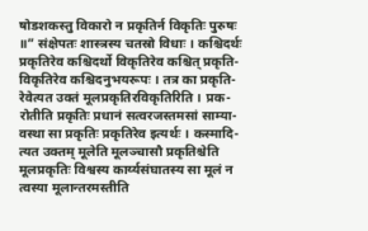षोडशकस्तु विकारो न प्रकृतिर्न विकृतिः पुरुषः ॥” संक्षेपतः शास्त्रस्य चतस्रो विधाः । कश्चिदर्थः प्रकृतिरेव कश्चिदर्थो विकृतिरेव कश्चित् प्रकृति- विकृतिरेव कश्चिदनुभयरूपः । तत्र का प्रकृति- रेवेत्यत उक्तं मूलप्रकृतिरविकृतिरिति । प्रक- रोतीति प्रकृतिः प्रधानं सत्वरजस्तमसां साम्या- वस्था सा प्रकृतिः प्रकृतिरेव इत्यर्थः । कस्मादि- त्यत उक्तम् मूलेति मूलञ्चासौ प्रकृतिश्चेति मूलप्रकृतिः विश्वस्य कार्य्यसंघातस्य सा मूलं न त्वस्या मूलान्तरमस्तीति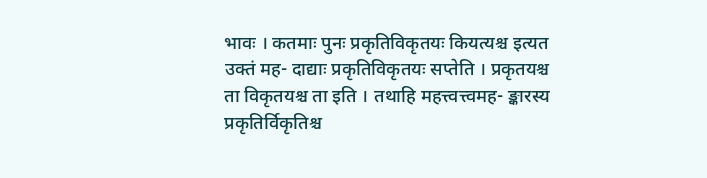भावः । कतमाः पुनः प्रकृतिविकृतयः कियत्यश्च इत्यत उक्तं मह- दाद्याः प्रकृतिविकृतयः सप्तेति । प्रकृतयश्च ता विकृतयश्च ता इति । तथाहि महत्त्वत्त्वमह- ङ्कारस्य प्रकृतिर्विकृतिश्च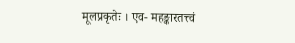मूलप्रकृतेः । एव- महङ्कारतत्त्वं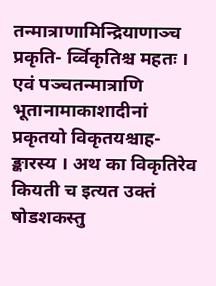तन्मात्राणामिन्द्रियाणाञ्च प्रकृति- र्व्विकृतिश्च महतः । एवं पञ्चतन्मात्राणि भूतानामाकाशादीनां प्रकृतयो विकृतयश्चाह- ङ्कारस्य । अथ का विकृतिरेव कियती च इत्यत उक्तं षोडशकस्तु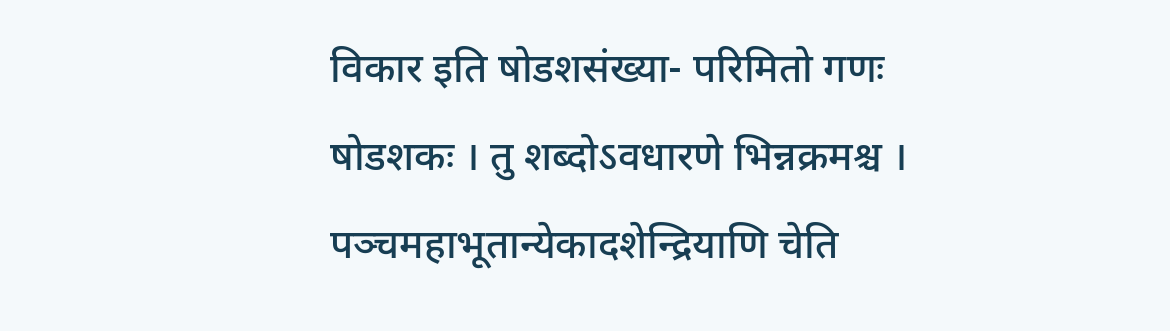विकार इति षोडशसंख्या- परिमितो गणः षोडशकः । तु शब्दोऽवधारणे भिन्नक्रमश्च । पञ्चमहाभूतान्येकादशेन्द्रियाणि चेति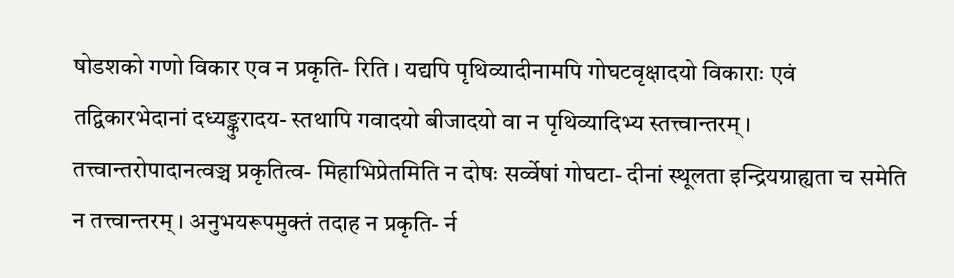षोडशको गणो विकार एव न प्रकृति- रिति । यद्यपि पृथिव्यादीनामपि गोघटवृक्षादयो विकाराः एवं तद्विकारभेदानां दध्यङ्कुरादय- स्तथापि गवादयो बीजादयो वा न पृथिव्यादिभ्य स्तत्त्वान्तरम् । तत्त्वान्तरोपादानत्वञ्च प्रकृतित्व- मिहाभिप्रेतमिति न दोषः सर्व्वेषां गोघटा- दीनां स्थूलता इन्द्रियग्राह्यता च समेति न तत्त्वान्तरम् । अनुभयरूपमुक्तं तदाह न प्रकृति- र्न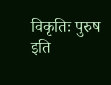विकृतिः पुरुष इति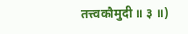तत्त्वकौमुदी ॥ ३ ॥)